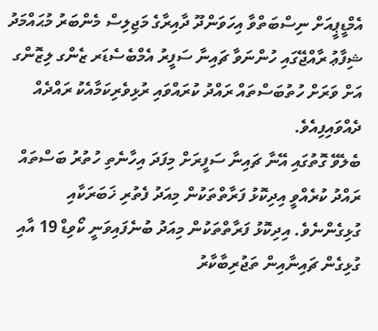އެމްޑީޕީއަށް ނިސްބަތްވާ އިހަވަންދޫ ދާއިރާގެ މަޖިލިސް މެންބަރު މުޙައްމަދު ޝިފާޢު ރާއްޖޭގައި ހުންނަވާ ޗައިނާ ސަފީރު އެމްބެސެޑަރ ޒެންގ ލިޒޮންގ އަށް ވަރަށް ހުތުބަސްތައް ރައްދު ކުރައްވައި ރުޅިވެރިކަމާއެކު ރައްދެއް ދެއްވައިފިއެވެ.
ބެލެވޭ ގޮތުގައި އޭނާ ޗައިނާ ސަފީރަށް މިފަދަ އިހާނެތި ހުތުރު ބަސްތައް ރައްދު ކުރެއްވީ އިދިކޮޅު ފަރާތްތަކުން މިއަދު ފެތުރި ޚަބަރަކާއި ގުޅިގެންނެވެ. އިދިކޮޅު ފަރާތްތަކުން މިއަދު ބުނެފައިވަނީ ކޯވިޑް 19 އާއި ގުޅިގެން ޗައިނާއިން ތަޖުރިބާކާރު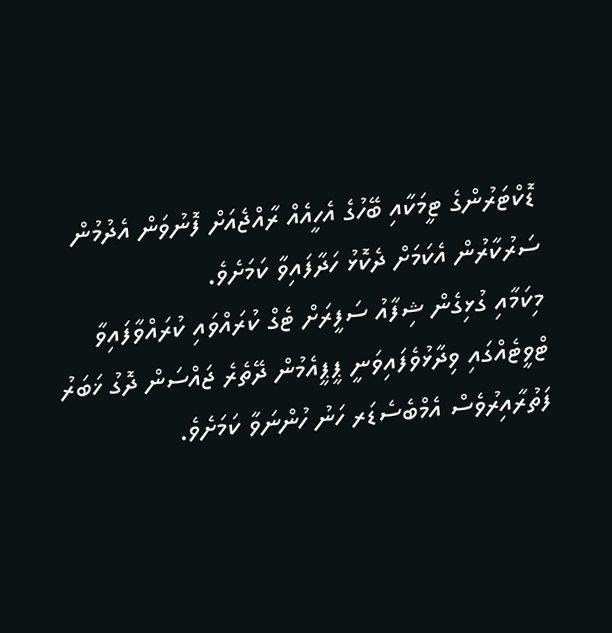ޑޮކްޓަރުންގެ ޓީމަކާއި ބޭހުގެ އެހީއެއް ރާއްޖެއަށް ފޮނުވަން އެދުމުން ސަރުކާރުން އެކަމަށް ދެކޮޅު ހަދާފައިވާ ކަމަށެވެ.
މިކަމާއި ގުޅިގެން ޝިފާއު ސަފީރަށް ޓެގް ކުރައްވައި ކުރައްވާފައިވާ ޓްވީޓެއްގައި ވިދާޅުވެފައިވަނީ ޕީޕީއެމުން ދޭތެރެ ޖައްސަން ދޮގު ޚަބަރު ފަތުރާއިރުވެސް އެމްބެސެޑަރ ހަނު ހުންނަވާ ކަމަށެވެ.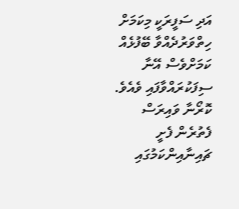އަދި ސަފީރަކީ މިކަމަށް ހިތްވަރުދެއްވާ ބޭފުޅެއް ކަމަށްވެސް އޭނާ ސިފަކުރައްވާފައި ވެއެވެ.
ކޮރޯނާ ވައިރަސް ފެތުރެން ފެށީ ޗައިނާއިންކަމުގައި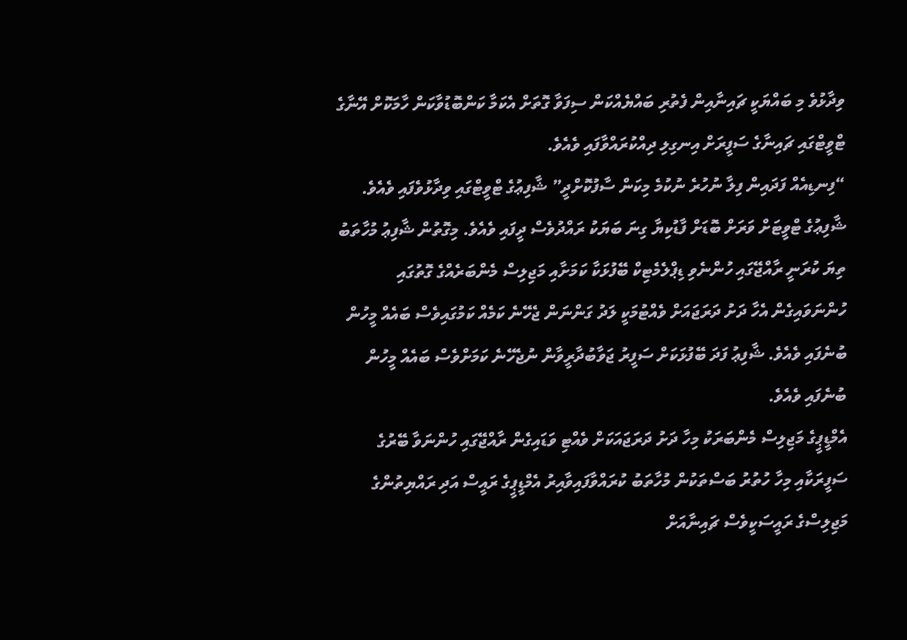ވިދާޅުވެ މި ބައްޔަކީ ޗައިނާއިން ފެތުރި ބައްޔެއްކަން ސިފަވާ ގޮތަށް އެކަމާ ކަންބޮޑުވާކަން ހާމަކޮށް އޭނާގެ ޓްވީޓްގައި ޗައިނާގެ ސަފީރަށް އިނގިލި ދިއްކުރައްވާފައި ވެއެވެ.
“ފިނޑިއެއް ފަދައިން ފިލާ ނުހުރެ ނުކުމެ މިކަން ސާފުކޮށްދީ” ޝާފިޢުގެ ޓްވީޓްގައި ވިދާޅުވެފައި ވެއެވެ.
ޝާފިޢުގެ ޓްވީޓަށް ވަރަށް ބޮޑަށް ފާޑުކިޔާ ގިނަ ބަޔަކު ރައްދުވެސް ދީފައި ވެއެވެ. މިގޮތުން ޝާފިޢު މުހާތަބު ތިޔަ ކުރަނީ ރާއްޖޭގައި ހުންނެވި ޑިޕްލެމެޓިކް ބޭފުޅަކާ ކަމަށާއި މަޖިލިސް މެންބަރެއްގެ ގޮތުގައި ހުންނަވައިގެން އެހާ ދަށު ދަރަޖައަށް ވެއްޓުމަކީ ލަދު ގަންނަން ޖެހޭނެ ކަމެއް ކަމުގައިވެސް ބައެއް މީހުން ބުނެފައި ވެއެވެ. ޝާފިޢު ފަދަ ބޭފުޅަކަށް ސަފީރު ޖަވާބުދާރީވާން ނުޖެހޭނެ ކަމަށްވެސް ބައެއް މީހުން ބުނެފައި ވެއެވެ.
އެމްޑީޕީގެ މަޖިލިސް މެންބަރަކު މިހާ ދަށު ދަރަޖައަކަށް ވެއްޓި ވަޑައިގެން ރާއްޖޭގައި ހުންނަވާ ބޭރުގެ ސަފީރަކާއި މިހާ ހުތުރު ބަސްތަކުން މުހާތަބު ކުރައްވާފައިވާއިރު އެމްޑީޕީގެ ރައީސް އަދި ރައްޔިތުންގެ މަޖިލިސްގެ ރައީސަކީވެސް ޗައިނާއަށް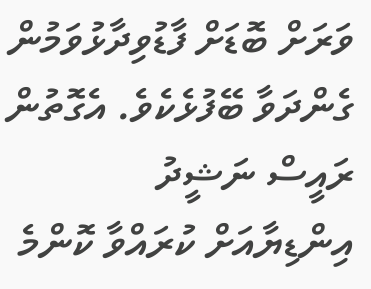ވަރަށް ބޮޑަށް ފާޑުވިދާޅުވަމުން ގެންދަވާ ބޭފުޅެކެވެ. އެގޮތުން ރައީސް ނަޝީދު އިންޑިޔާއަށް ކުރައްވާ ކޮންމެ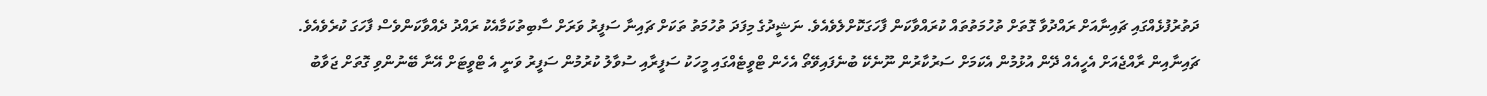ދަތުރުފުޅެއްގައި ޗައިނާއަށް ރައްދުވާ ގޮތަށް ތުހުމަތުތައް ކުރައްވާކަން ފާހަގަކޮށްލެވެއެވެ. ނަޝީދުގެ މިފަދަ ތުހުމަތު ތަކަށް ޗައިނާ ސަފީރު ވަރަށް ސާބިތުކަމާއެކު ރައްދު ދެއްވާކަންވެސް ފާހަގަ ކުރެވެއެވެ.
ޗައިނާއިން ރާއްޖެއަށް އެހީއެއް ދޭން އުޅުމުން އެކަމަށް ސަރުކާރުން ނޫނެކޭ ބުނެފައިވޭތޯ އެހެން ޓްވީޓެއްގައި މީހަކު ސަފީރާއި ސުވާލު ކުރުމުން ސަފީރު ވަނީ އެ ޓްވީޓަށް އޭނާ ބޭނުންވި ގޮތަށް ޖަވާބު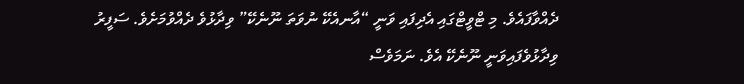ދެއްވާފައެވެ. މި ޓްވީޓްގައި އެދިފައި ވަނީ “އާނއެކޭ ނުވަތަ ނޫނެކޭ” ވިދާޅުވެ ދެއްވުމަށެވެ. ސަފީރު ވިދާޅުވެފައިވަނީ ނޫނެކޭ އެވެ. ނަމަވެސް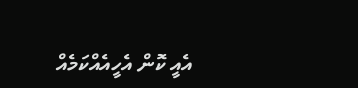އެއީ ކޮން އެހީއެއްކަމެއް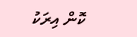ކޮން އިރަކު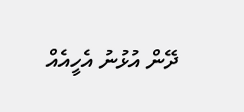ދޭން އުޅުނު އެހީއެއް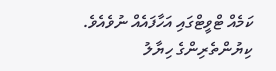ކަމެއް ޓްވީޓްގައި އަހާފައެއް ނުވެއެވެ.
ކިޔުންތެރިންގެ ހިޔާލު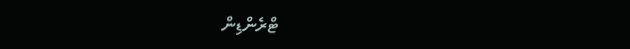ޓްރެންޑިން